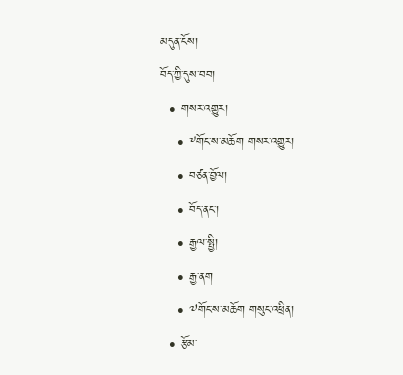མདུན་ངོས།
བོད་ཀྱི་དུས་བབ།
  • གསར་འགྱུར།
    • ༸གོང་ས་མཆོག གསར་འགྱུར།
    • བཙན་བྱོལ།
    • བོད་ནང་།
    • རྒྱལ་སྤྱི།
    • རྒྱ་ནག
    • ༧གོང་ས་མཆོག གསུང་འཕྲིན།
  • རྩོམ་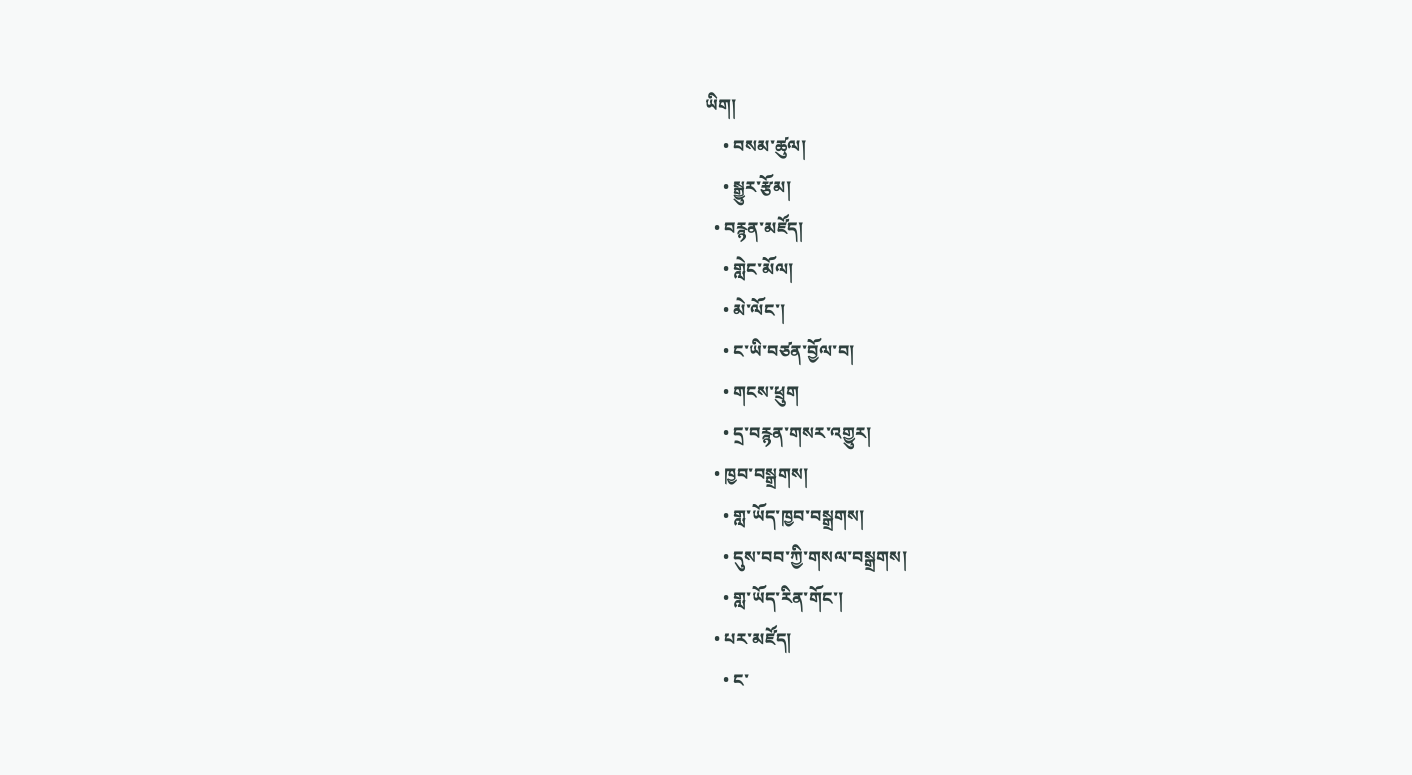ཡིག།
    • བསམ་ཚུལ།
    • སྒྱུར་རྩོམ།
  • བརྙན་མཛོད།
    • གླེང་མོལ།
    • མེ་ལོང་།
    • ང་ཡི་བཙན་བྱོལ་བ།
    • གངས་ཕྲུག
    • དྲ་བརྙན་གསར་འགྱུར།
  • ཁྱབ་བསྒྲགས།
    • གླ་ཡོད་ཁྱབ་བསྒྲགས།
    • དུས་བབ་ཀྱི་གསལ་བསྒྲགས།
    • གླ་ཡོད་རིན་གོང་།
  • པར་མཛོད།
    • ང་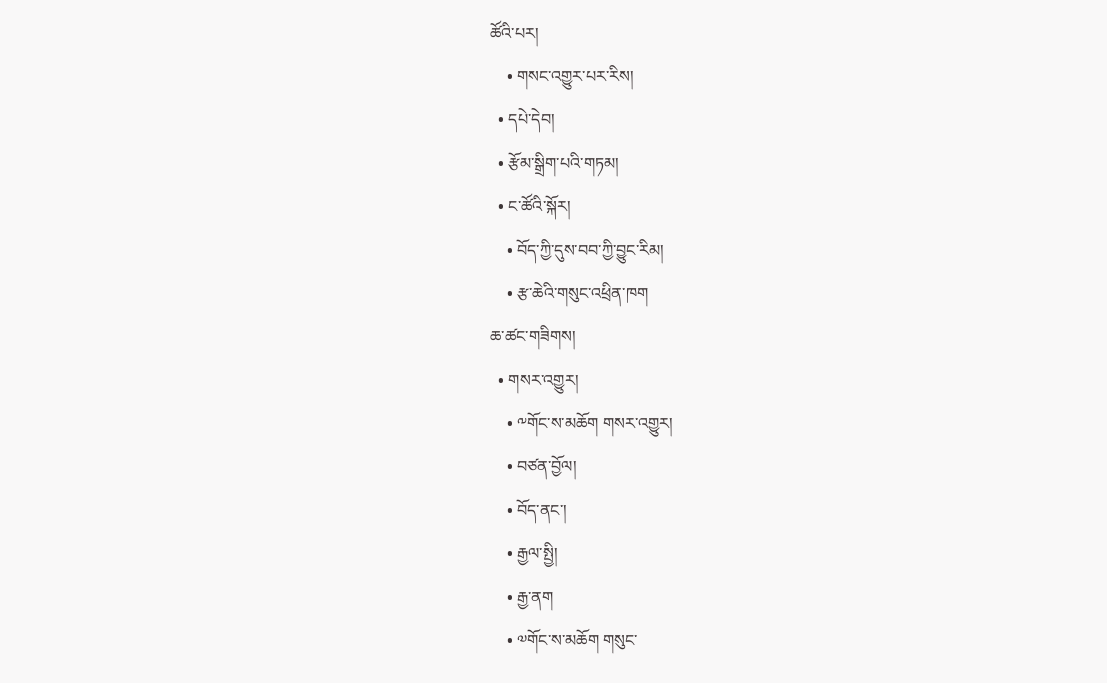ཚོའི་པར།
    • གསང་འགྱུར་པར་རིས།
  • དཔེ་དེབ།
  • རྩོམ་སྒྲིག་པའི་གཏམ།
  • ང་ཚོའི་སྐོར།
    • བོད་ཀྱི་དུས་བབ་ཀྱི་བྱུང་རིམ།
    • རྩ་ཆེའི་གསུང་འཕྲིན་ཁག
ཆ་ཚང་གཟིགས།
  • གསར་འགྱུར།
    • ༸གོང་ས་མཆོག གསར་འགྱུར།
    • བཙན་བྱོལ།
    • བོད་ནང་།
    • རྒྱལ་སྤྱི།
    • རྒྱ་ནག
    • ༧གོང་ས་མཆོག གསུང་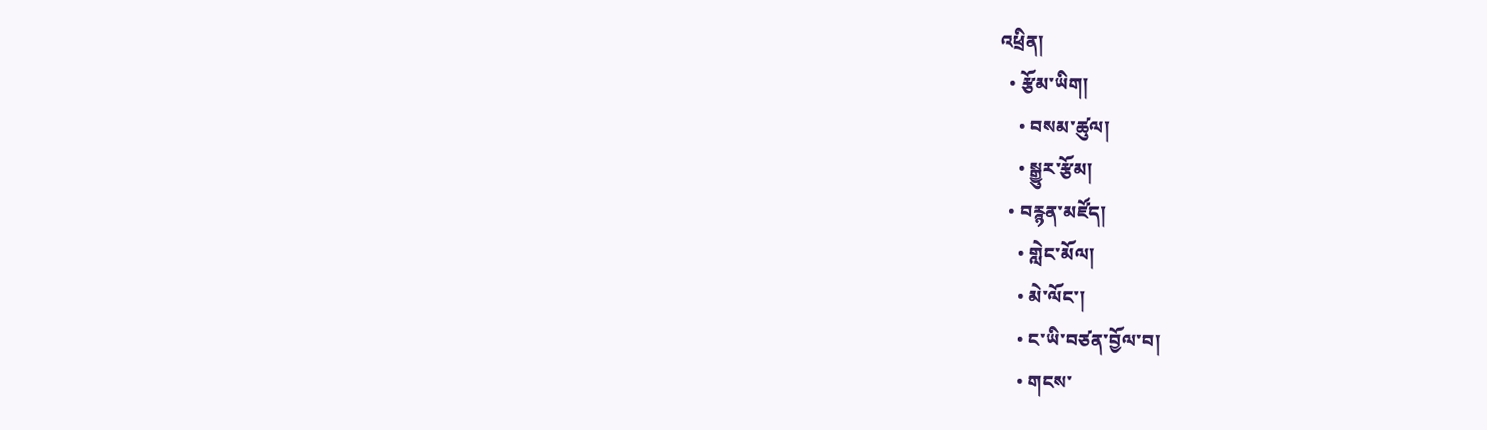འཕྲིན།
  • རྩོམ་ཡིག།
    • བསམ་ཚུལ།
    • སྒྱུར་རྩོམ།
  • བརྙན་མཛོད།
    • གླེང་མོལ།
    • མེ་ལོང་།
    • ང་ཡི་བཙན་བྱོལ་བ།
    • གངས་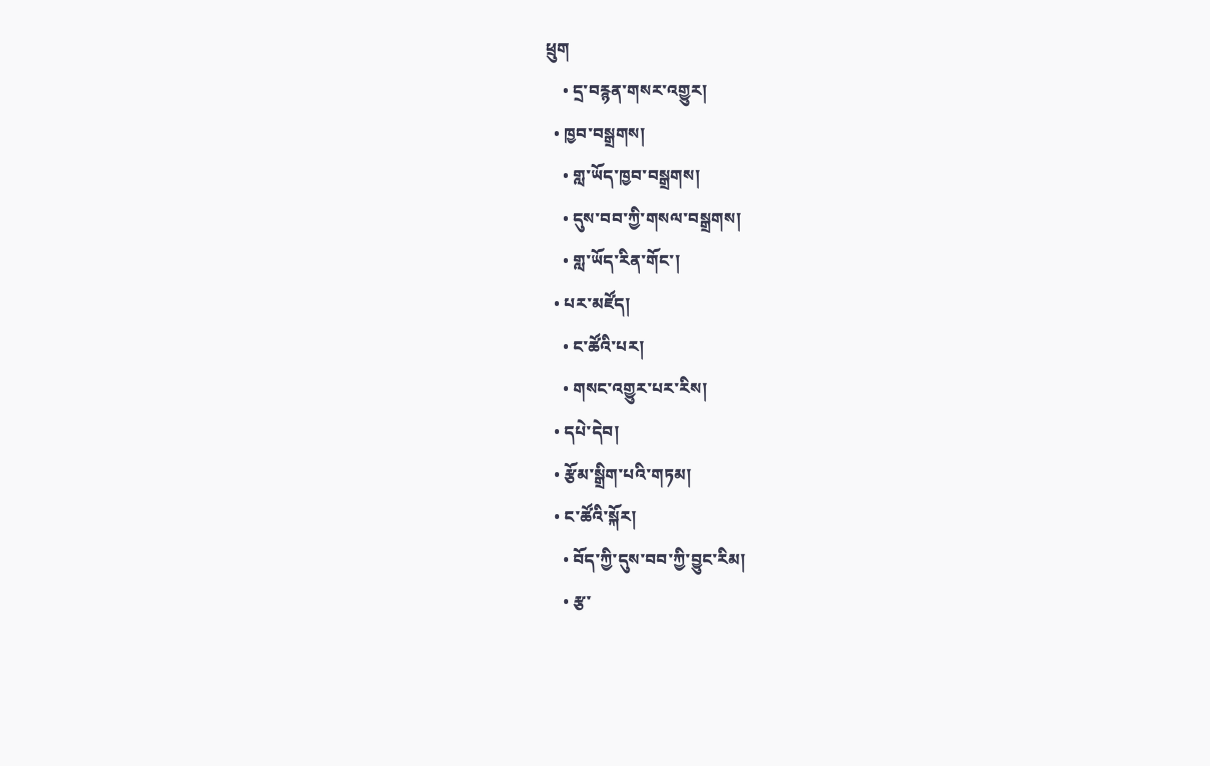ཕྲུག
    • དྲ་བརྙན་གསར་འགྱུར།
  • ཁྱབ་བསྒྲགས།
    • གླ་ཡོད་ཁྱབ་བསྒྲགས།
    • དུས་བབ་ཀྱི་གསལ་བསྒྲགས།
    • གླ་ཡོད་རིན་གོང་།
  • པར་མཛོད།
    • ང་ཚོའི་པར།
    • གསང་འགྱུར་པར་རིས།
  • དཔེ་དེབ།
  • རྩོམ་སྒྲིག་པའི་གཏམ།
  • ང་ཚོའི་སྐོར།
    • བོད་ཀྱི་དུས་བབ་ཀྱི་བྱུང་རིམ།
    • རྩ་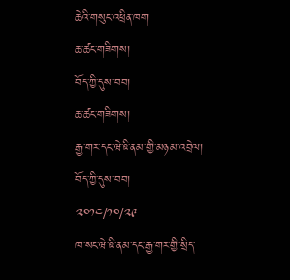ཆེའི་གསུང་འཕྲིན་ཁག
ཆ་ཚང་གཟིགས།
བོད་ཀྱི་དུས་བབ།
ཆ་ཚང་གཟིགས།
རྒྱ་གར་དང་ཝེ་ཋི་ནམ་གྱི་མཉམ་འབྲེལ།
བོད་ཀྱི་དུས་བབ།
༢༠༡༤/༡༠/༢༩
ཁ་སང་ཝེ་ཋི་ནམ་དང་རྒྱ་གར་གྱི་སྲིད་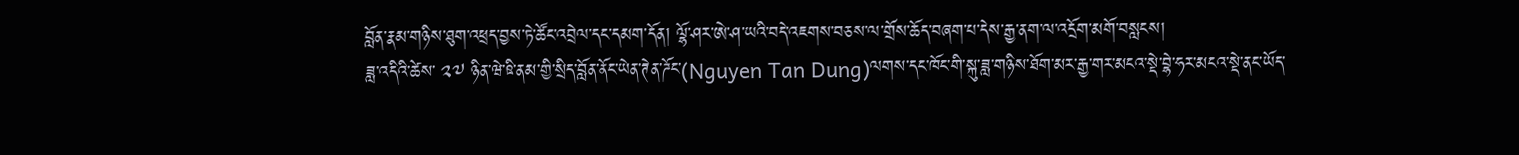བློན་རྣམ་གཉིས་ཐུག་འཕྲད་བྱས་ཏེ་ཚོང་འབྲེལ་དང་དམག་དོན། ལྷོ་ཤར་ཨེ་ཤ་ཡའི་བདེ་འཇགས་བཅས་ལ་གྲོས་ཆོད་བཞག་པ་དེས་རྒྱ་ནག་ལ་འདྲོག་མགོ་བསླངས།
ཟླ་འདིའི་ཚེས་ ༢༧ ཉིན་ཝེ་ཋི་ནམ་གྱི་སྲིད་བློན་ནོང་ཡེན་ཊེན་ཌོང་(Nguyen Tan Dung)ལགས་དང་ཁོང་གི་སྐུ་ཟླ་གཉིས་ཐོག་མར་རྒྱ་གར་མངའ་སྡེ་བྷེ་ཧར་མངའ་སྡེ་ནང་ཡོད་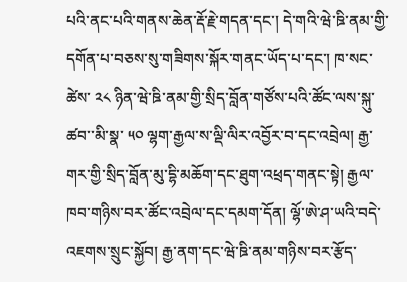པའི་ནང་པའི་གནས་ཆེན་རྡོ་རྗེ་གདན་དང་། དེ་གའི་ཝེ་ཋི་ནམ་གྱི་དགོན་པ་བཅས་སུ་གཟིགས་སྐོར་གནང་ཡོད་པ་དང་། ཁ་སང་ཚེས་ ༢༨ ཉིན་ཝེ་ཋི་ནམ་གྱི་སྲིད་བློན་གཙོས་པའི་ཚོང་ལས་སྐུ་ཚབ་་མི་སྣ་ ༥༠ ལྷག་རྒྱལ་ས་ལྡི་ལིར་འབྱོར་བ་དང་འབྲེལ། རྒྱ་གར་གྱི་སྲིད་བློན་མུ་དྷི་མཆོག་དང་ཐུག་འཕྲད་གནང་སྟེ། རྒྱལ་ཁབ་གཉིས་བར་ཚོང་འབྲེལ་དང་དམག་དོན། ལྷོ་ཨེ་ཤ་ཡའི་བདེ་འཇགས་སྲུང་སྐྱོབ། རྒྱ་ནག་དང་ཝེ་ཋི་ནམ་གཉིས་བར་རྩོད་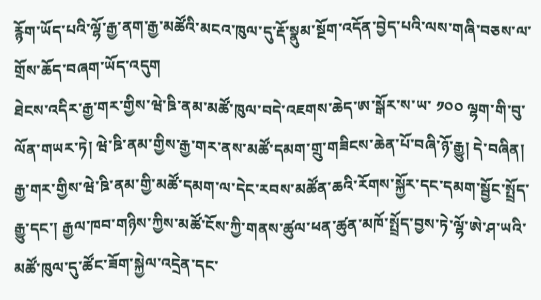རྙོག་ཡོད་པའི་ལྷོ་རྒྱ་ནག་རྒྱ་མཚོའི་མངའ་ཁུལ་དུ་རྡོ་སྣུམ་སྔོག་འདོན་བྱེད་པའི་ལས་གཞི་བཅས་ལ་གྲོས་ཆོད་བཞག་ཡོད་འདུག
ཐེངས་འདིར་རྒྱ་གར་གྱིས་ཝེ་ཋི་ནམ་མཚོ་ཁུལ་བདེ་འཇགས་ཆེད་ཨ་སྒོར་ས་ཡ་ ༡༠༠ ལྷག་གི་བུ་ལོན་གཡར་ཏེ། ཝེ་ཋི་ནམ་གྱིས་རྒྱ་གར་ནས་མཚོ་དམག་གྲུ་གཟིངས་ཆེན་པོ་བཞི་ཉོ་རྒྱུ། དེ་བཞིན། རྒྱ་གར་གྱིས་ཝེ་ཋི་ནམ་གྱི་མཚོ་དམག་ལ་དེང་རབས་མཚོན་ཆའི་རོགས་སྐྱོར་དང་དམག་སྦྱོང་སྤྲོད་རྒྱུ་དང་། རྒྱལ་ཁབ་གཉིས་ཀྱིས་མཚོ་ངོས་ཀྱི་གནས་ཚུལ་ཕན་ཚུན་མཁོ་སྤྲོད་བྱས་ཏེ་ལྷོ་ཨེ་ཤ་ཡའི་མཚོ་ཁུལ་དུ་ཚོང་ཟོག་སྐྱེལ་འདྲེན་དང་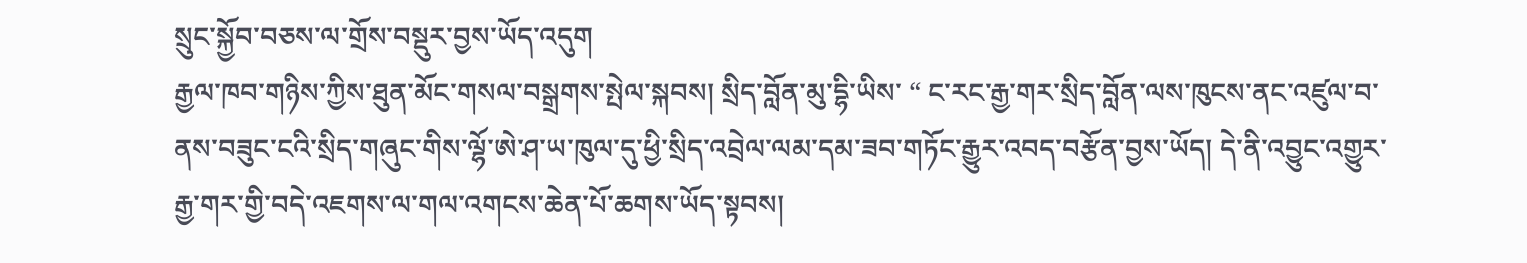སྲུང་སྐྱོབ་བཅས་ལ་གྲོས་བསྡུར་བྱས་ཡོད་འདུག
རྒྱལ་ཁབ་གཉིས་ཀྱིས་ཐུན་མོང་གསལ་བསྒྲགས་སྤེལ་སྐབས། སྲིད་བློན་མུ་དྷི་ཡིས་ “ ང་རང་རྒྱ་གར་སྲིད་བློན་ལས་ཁུངས་ནང་འཛུལ་བ་ནས་བཟུང་ངའི་སྲིད་གཞུང་གིས་ལྷོ་ཨེ་ཤ་ཡ་ཁུལ་དུ་ཕྱི་སྲིད་འབྲེལ་ལམ་དམ་ཟབ་གཏོང་རྒྱུར་འབད་བརྩོན་བྱས་ཡོད། དེ་ནི་འབྱུང་འགྱུར་རྒྱ་གར་གྱི་བདེ་འཇགས་ལ་གལ་འགངས་ཆེན་པོ་ཆགས་ཡོད་སྟབས།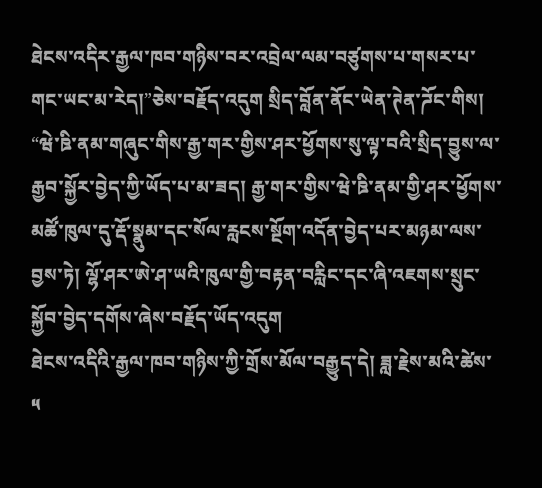ཐེངས་འདིར་རྒྱལ་ཁབ་གཉིས་བར་འབྲེལ་ལམ་བཙུགས་པ་གསར་པ་གང་ཡང་མ་རེད།”ཅེས་བརྗོད་འདུག སྲིད་བློན་ནོང་ཡེན་ཊེན་ཌོང་གིས། “ཝེ་ཋི་ནམ་གཞུང་གིས་རྒྱ་གར་གྱིས་ཤར་ཕྱོགས་སུ་ལྟ་བའི་སྲིད་བྱུས་ལ་རྒྱབ་སྐྱོར་བྱེད་ཀྱི་ཡོད་པ་མ་ཟད། རྒྱ་གར་གྱིས་ཝེ་ཋི་ནམ་གྱི་ཤར་ཕྱོགས་མཚོ་ཁུལ་དུ་རྡོ་སྣུམ་དང་སོལ་རླངས་སྔོག་འདོན་བྱེད་པར་མཉམ་ལས་བྱས་ཏེ། ལྷོ་ཤར་ཨེ་ཤ་ཡའི་ཁུལ་གྱི་བརྟན་བརླིང་དང་ཞི་འཇགས་སྲུང་སྐྱོབ་བྱེད་དགོས་ཞེས་བརྗོད་ཡོད་འདུག
ཐེངས་འདིའི་རྒྱལ་ཁབ་གཉིས་ཀྱི་གྲོས་མོལ་བརྒྱུད་དེ། ཟླ་རྗེས་མའི་ཚེས་ ༥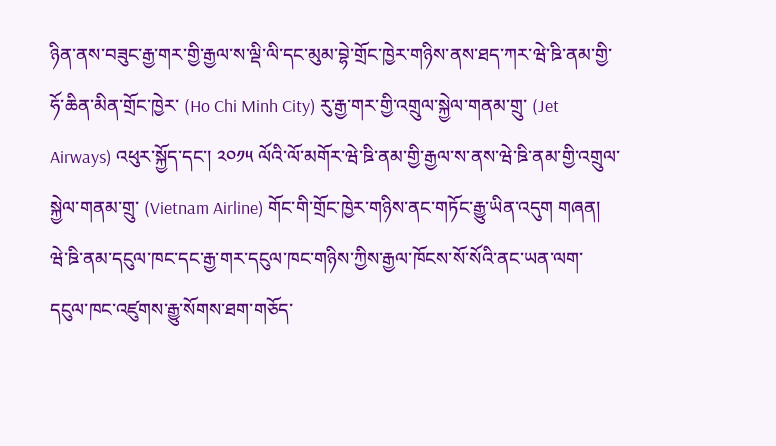ཉིན་ནས་བཟུང་རྒྱ་གར་གྱི་རྒྱལ་ས་ལྡི་ལི་དང་མུམ་བྷེ་གྲོང་ཁྱེར་གཉིས་ནས་ཐད་ཀར་ཝེ་ཋི་ནམ་གྱི་ཧོ་ཆིན་མིན་གྲོང་ཁྱེར་ (Ho Chi Minh City) རུ་རྒྱ་གར་གྱི་འགྲུལ་སྐྱེལ་གནམ་གྲུ་ (Jet Airways) འཕུར་སྐྱོད་དང་། ༢༠༡༥ ལོའི་ལོ་མགོར་ཝེ་ཋི་ནམ་གྱི་རྒྱལ་ས་ནས་ཝེ་ཋི་ནམ་གྱི་འགྲུལ་སྐྱེལ་གནམ་གྲུ་ (Vietnam Airline) གོང་གི་གྲོང་ཁྱེར་གཉིས་ནང་གཏོང་རྒྱུ་ཡིན་འདུག གཞན། ཝེ་ཋི་ནམ་དངུལ་ཁང་དང་རྒྱ་གར་དངུལ་ཁང་གཉིས་ཀྱིས་རྒྱལ་ཁོངས་སོ་སོའི་ནང་ཡན་ལག་དངུལ་ཁང་འཛུགས་རྒྱུ་སོགས་ཐག་གཅོད་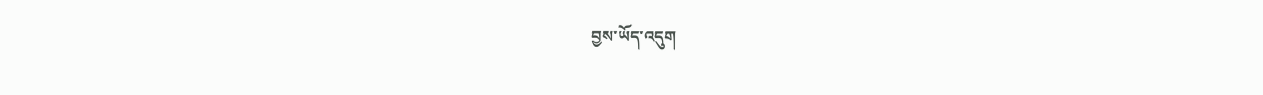བྱས་ཡོད་འདུག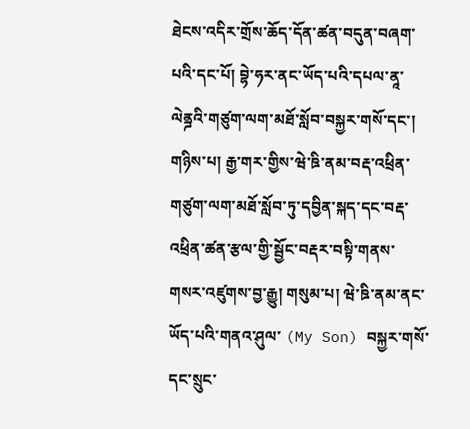ཐེངས་འདིར་གྲོས་ཆོད་དོན་ཚན་བདུན་བཞག་པའི་དང་པོ། བྷེ་ཧར་ནང་ཡོད་པའི་དཔལ་ནཱ་ལེནྜའི་གཙུག་ལག་མཐོ་སློབ་བསྐྱར་གསོ་དང་། གཉིས་པ། རྒྱ་གར་གྱིས་ཝེ་ཋི་ནམ་བརྡ་འཕྲིན་གཙུག་ལག་མཐོ་སློབ་ཏུ་དབྱིན་སྐད་དང་བརྡ་འཕྲིན་ཚན་རྩལ་གྱི་སྦྱོང་བརྡར་བསྟི་གནས་གསར་འཛུགས་བྱ་རྒྱུ། གསུམ་པ། ཝེ་ཋི་ནམ་ནང་ཡོད་པའི་གནའ་ཤུལ་ (My Son) བསྐྱར་གསོ་དང་སྲུང་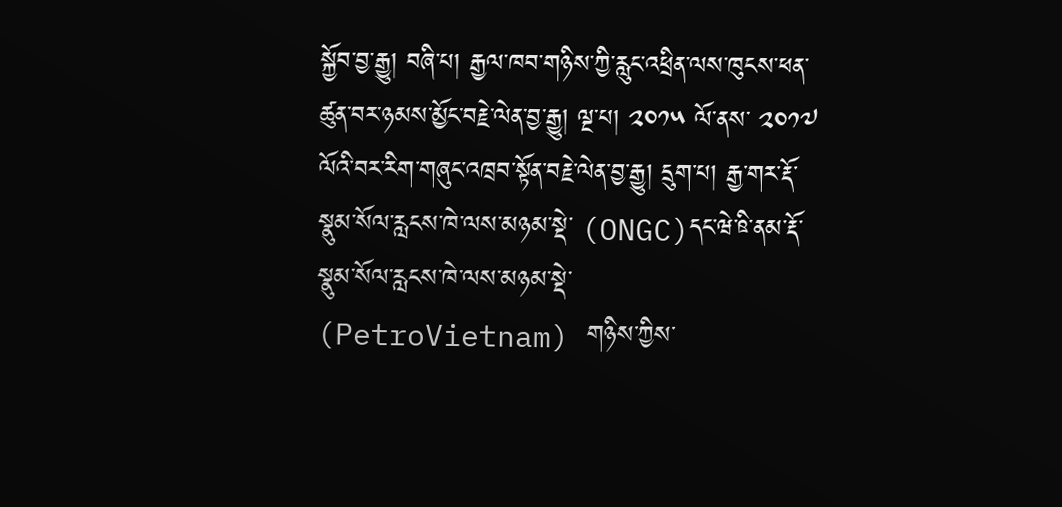སྐྱོབ་བྱ་རྒྱུ། བཞི་པ། རྒྱལ་ཁབ་གཉིས་ཀྱི་རླུང་འཕྲིན་ལས་ཁུངས་ཕན་ཚུན་བར་ཉམས་མྱོང་བརྗེ་ལེན་བྱ་རྒྱུ། ལྔ་པ། ༢༠༡༥ ལོ་ནས་ ༢༠༡༧ ལོའི་བར་རིག་གཞུང་འཁྲབ་སྟོན་བརྗེ་ལེན་བྱ་རྒྱུ། དྲུག་པ། རྒྱ་གར་རྡོ་སྣུམ་སོལ་རླངས་ཁེ་ལས་མཉམ་སྡེ་ (ONGC)དང་ཝེ་ཋི་ནམ་རྡོ་སྣུམ་སོལ་རླངས་ཁེ་ལས་མཉམ་སྡེ་ (PetroVietnam) གཉིས་ཀྱིས་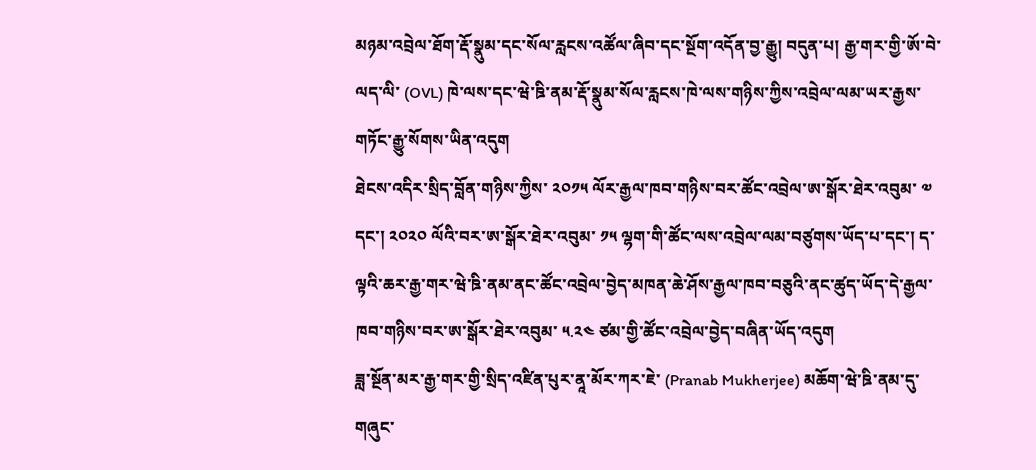མཉམ་འབྲེལ་ཐོག་རྡོ་སྣུམ་དང་སོལ་རླངས་འཚོལ་ཞིབ་དང་སྔོག་འདོན་བྱ་རྒྱུ། བདུན་པ། རྒྱ་གར་གྱི་ཨོ་བེ་ལད་ལི་ (OVL) ཁེ་ལས་དང་ཝེ་ཋི་ནམ་རྡོ་སྣུམ་སོལ་རླངས་ཁེ་ལས་གཉིས་ཀྱིས་འབྲེལ་ལམ་ཡར་རྒྱས་གཏོང་རྒྱུ་སོགས་ཡིན་འདུག
ཐེངས་འདིར་སྲིད་བློན་གཉིས་ཀྱིས་ ༢༠༡༥ ལོར་རྒྱལ་ཁབ་གཉིས་བར་ཚོང་འབྲེལ་ཨ་སྒོར་ཐེར་འབུམ་ ༧ དང་། ༢༠༢༠ ལོའི་བར་ཨ་སྒོར་ཐེར་འབུམ་ ༡༥ ལྷག་གི་ཚོང་ལས་འབྲེལ་ལམ་བཙུགས་ཡོད་པ་དང་། ད་ལྟའི་ཆར་རྒྱ་གར་ཝེ་ཋི་ནམ་ནང་ཚོང་འབྲེལ་བྱེད་མཁན་ཆེ་ཤོས་རྒྱལ་ཁབ་བཅུའི་ནང་ཚུད་ཡོད་དེ་རྒྱལ་ཁབ་གཉིས་བར་ཨ་སྒོར་ཐེར་འབུམ་ ༥.༢༤ ཙམ་གྱི་ཚོང་འབྲེལ་བྱེད་བཞིན་ཡོད་འདུག
ཟླ་སྔོན་མར་རྒྱ་གར་གྱི་སྲིད་འཛིན་པུར་ནཱ་མོར་ཀར་ཇེ་ (Pranab Mukherjee) མཆོག་ཝེ་ཋི་ནམ་དུ་གཞུང་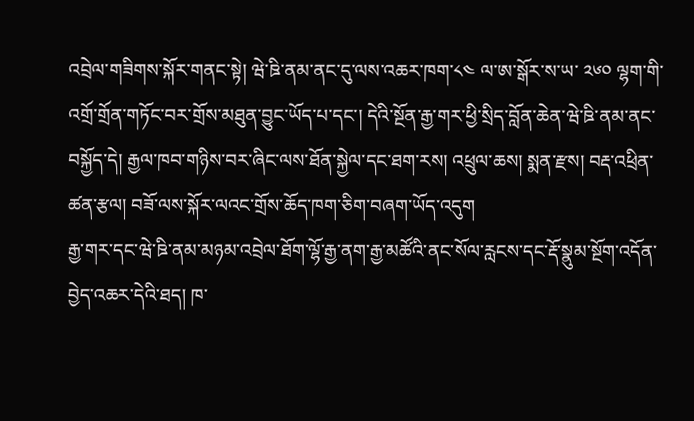འབྲེལ་གཟིགས་སྐོར་གནང་སྟེ། ཝེ་ཋི་ནམ་ནང་དུ་ལས་འཆར་ཁག་༨༤ ལ་ཨ་སྒོར་ས་ཡ་ ༢༦༠ ལྷག་གི་འགྲོ་གྲོན་གཏོང་བར་གྲོས་མཐུན་བྱུང་ཡོད་པ་དང་། དེའི་སྔོན་རྒྱ་གར་ཕྱི་སྲིད་བློན་ཆེན་ཝེ་ཋི་ནམ་ནང་བསྐྱོད་དེ། རྒྱལ་ཁབ་གཉིས་བར་ཞིང་ལས་ཐོན་སྐྱེལ་དང་ཐག་རས། འཕྲུལ་ཆས། སྨན་རྫས། བརྡ་འཕྲིན་ཚན་རྩལ། བཟོ་ལས་སྐོར་ལའང་གྲོས་ཆོད་ཁག་ཅིག་བཞག་ཡོད་འདུག
རྒྱ་གར་དང་ཝེ་ཋི་ནམ་མཉམ་འབྲེལ་ཐོག་ལྷོ་རྒྱ་ནག་རྒྱ་མཚོའི་ནང་སོལ་རླངས་དང་རྡོ་སྣུམ་སྔོག་འདོན་བྱེད་འཆར་དེའི་ཐད། ཁ་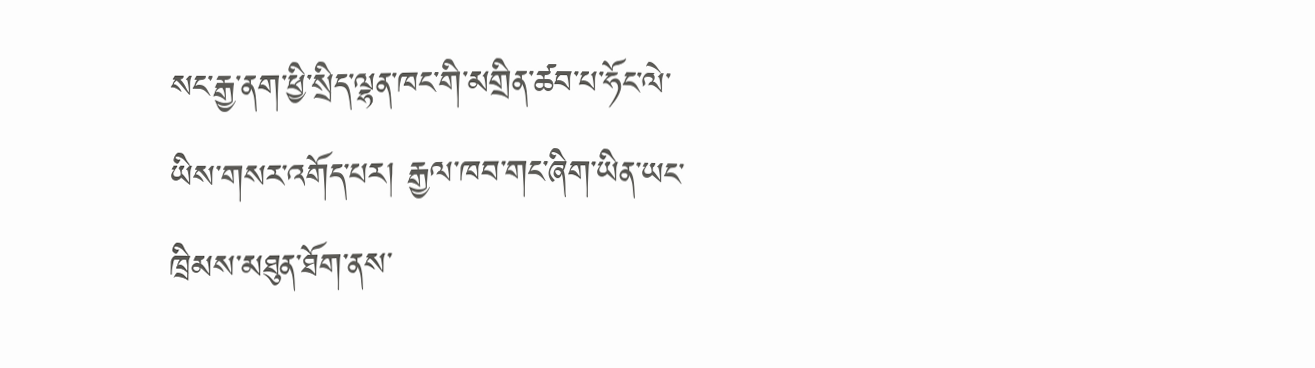སང་རྒྱ་ནག་ཕྱི་སྲིད་ལྷན་ཁང་གི་མགྲིན་ཚབ་པ་ཧོང་ལེ་ཡིས་གསར་འགོད་པར། རྒྱལ་ཁབ་གང་ཞིག་ཡིན་ཡང་ཁྲིམས་མཐུན་ཐོག་ནས་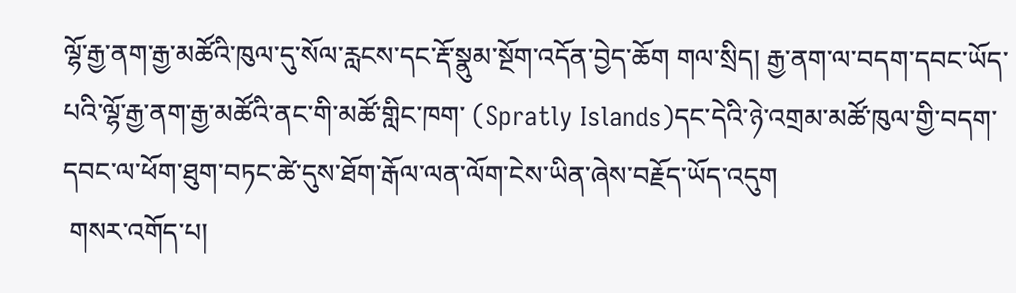ལྷོ་རྒྱ་ནག་རྒྱ་མཚོའི་ཁུལ་དུ་སོལ་རླངས་དང་རྡོ་སྣུམ་སྔོག་འདོན་བྱེད་ཆོག གལ་སྲིད། རྒྱ་ནག་ལ་བདག་དབང་ཡོད་པའི་ལྷོ་རྒྱ་ནག་རྒྱ་མཚོའི་ནང་གི་མཚོ་གླིང་ཁག་ (Spratly Islands)དང་དེའི་ཉེ་འགྲམ་མཚོ་ཁུལ་གྱི་བདག་དབང་ལ་ཕོག་ཐུག་བཏང་ཚེ་དུས་ཐོག་རྒོལ་ལན་ལོག་ངེས་ཡིན་ཞེས་བརྗོད་ཡོད་འདུག
 གསར་འགོད་པ།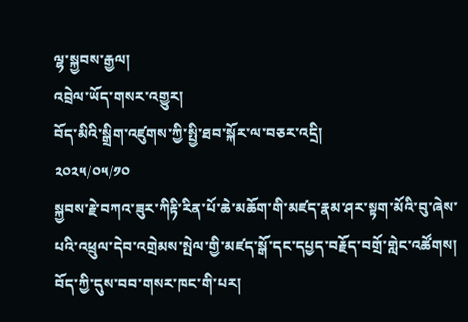ལྷ་སྐྱབས་རྒྱལ།
འབྲེལ་ཡོད་གསར་འགྱུར།
བོད་མིའི་སྒྲིག་འཛུགས་ཀྱི་སྤྱི་ཐབ་སྐོར་ལ་བཅར་འདྲི།
༢༠༢༥/༠༥/༡༠
སྐྱབས་རྗེ་བཀའ་ཟུར་ཀིརྟི་རིན་པོ་ཆེ་མཆོག་གི་མཛད་རྣམ་ཤར་སྟག་མོའི་བུ་ཞེས་པའི་འཕྲུལ་དེབ་འགྲེམས་སྤེལ་གྱི་མཛད་སྒོ་དང་དཔྱད་བརྗོད་བགྲོ་གླེང་འཚོགས། བོད་ཀྱི་དུས་བབ་གསར་ཁང་གི་པར།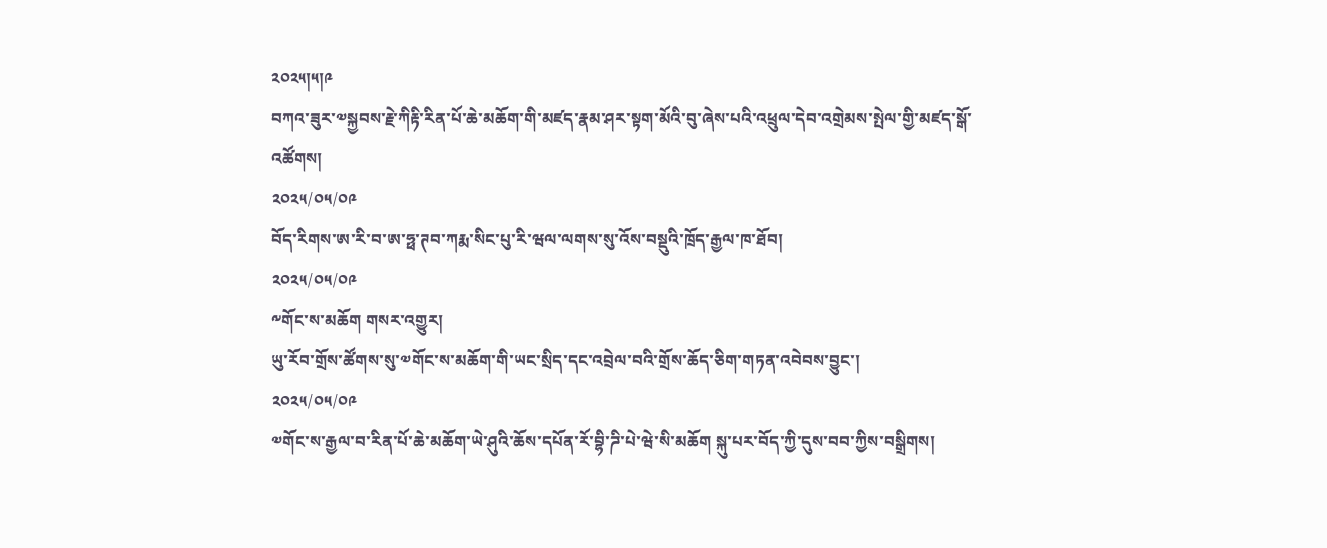༢༠༢༥།༥།༩
བཀའ་ཟུར་༧སྐྱབས་རྗེ་ཀིརྟི་རིན་པོ་ཆེ་མཆོག་གི་མཛད་རྣམ་ཤར་སྟག་མོའི་བུ་ཞེས་པའི་འཕྲུལ་དེབ་འགྲེམས་སྤེལ་གྱི་མཛད་སྒོ་འཚོགས།
༢༠༢༥/༠༥/༠༩
བོད་རིགས་ཨ་རི་བ་ཨ་ཧྥ་ཊབ་ཀརྨ་སིང་པུ་རི་ཝལ་ལགས་སུ་འོས་བསྡུའི་ཁྲོད་རྒྱལ་ཁ་ཐོབ།
༢༠༢༥/༠༥/༠༩
༸གོང་ས་མཆོག གསར་འགྱུར།
ཡུ་རོབ་གྲོས་ཚོགས་སུ་༧གོང་ས་མཆོག་གི་ཡང་སྲིད་དང་འབྲེལ་བའི་གྲོས་ཆོད་ཅིག་གཏན་འབེབས་བྱུང་།
༢༠༢༥/༠༥/༠༩
༧གོང་ས་རྒྱལ་བ་རིན་པོ་ཆེ་མཆོག་ཡེ་ཤུའི་ཆོས་དཔོན་རོ་བྷི་ཌི་པེ་ཝེ་སི་མཆོག སྐུ་པར་བོད་ཀྱི་དུས་བབ་ཀྱིས་བསྒྲིགས།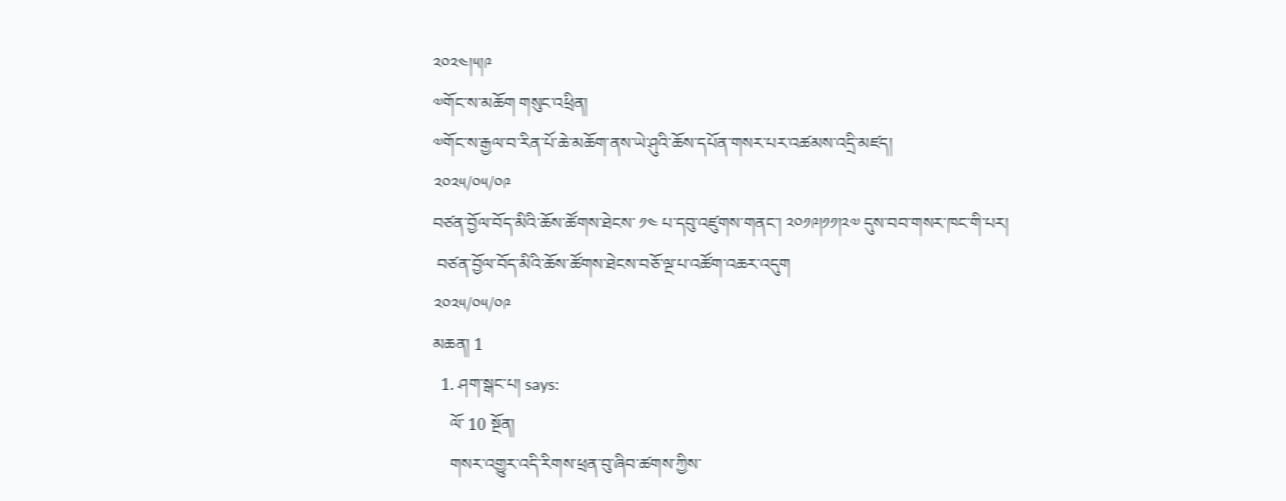༢༠༢༤།༥།༩
༧གོང་ས་མཆོག གསུང་འཕྲིན།
༧གོང་ས་རྒྱལ་བ་རིན་པོ་ཆེ་མཆོག་ནས་ཡེ་ཤུའི་ཆོས་དཔོན་གསར་པར་འཚམས་འདྲི་མཛད།
༢༠༢༥/༠༥/༠༩
བཙན་བྱོལ་བོད་མིའི་ཆོས་ཚོགས་ཐེངས་ ༡༤ པ་དབུ་འཛུགས་གནང་། ༢༠༡༩།༡༡།༢༧ དུས་བབ་གསར་ཁང་གི་པར།
 བཙན་བྱོལ་བོད་མིའི་ཆོས་ཚོགས་ཐེངས་བཅོ་ལྔ་པ་འཚོག་འཆར་འདུག
༢༠༢༥/༠༥/༠༩
མཆན། 1
  1. ཤག་སྒང་པ། says:
    ལོ་ 10 སྔོན།
    གསར་འགྱུར་འདི་རིགས་ཕྲན་བུ་ཞིབ་ཚགས་ཀྱིས་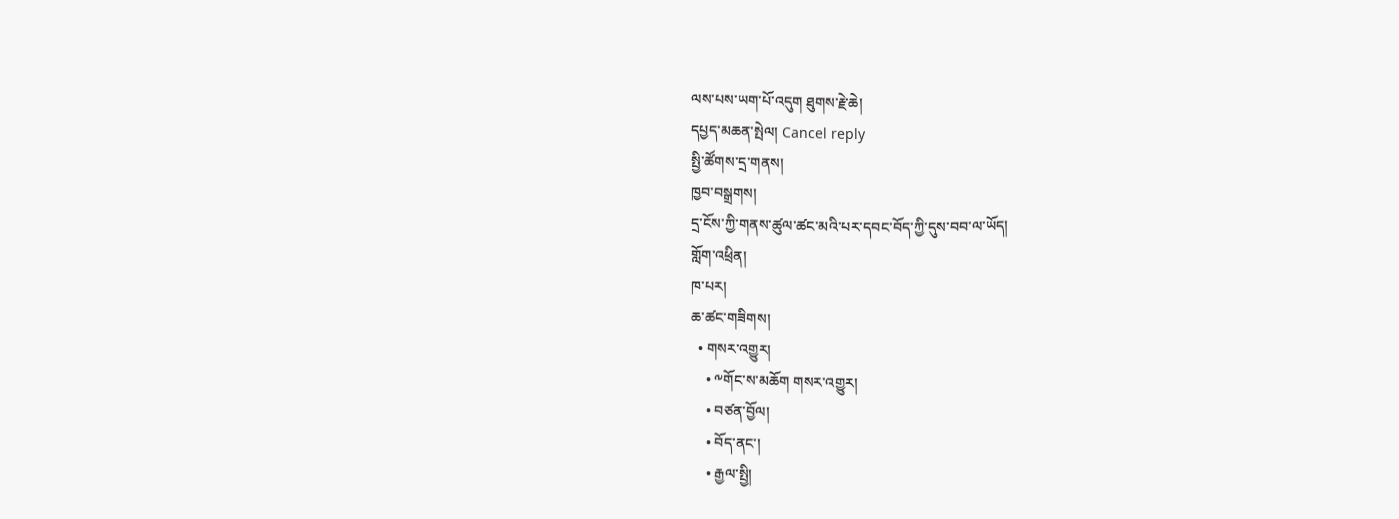ལས་པས་ཡག་པོ་འདུག ཐུགས་རྗེ་ཆེ།
དཔྱད་མཆན་སྤེལ། Cancel reply
སྤྱི་ཚོགས་དྲ་གནས།
ཁྱབ་བསྒྲགས།
དྲ་ངོས་ཀྱི་གནས་ཚུལ་ཚང་མའི་པར་དབང་བོད་ཀྱི་དུས་བབ་ལ་ཡོད།
གློག་འཕྲིན།
ཁ་པར།
ཆ་ཚང་གཟིགས།
  • གསར་འགྱུར།
    • ༸གོང་ས་མཆོག གསར་འགྱུར།
    • བཙན་བྱོལ།
    • བོད་ནང་།
    • རྒྱལ་སྤྱི།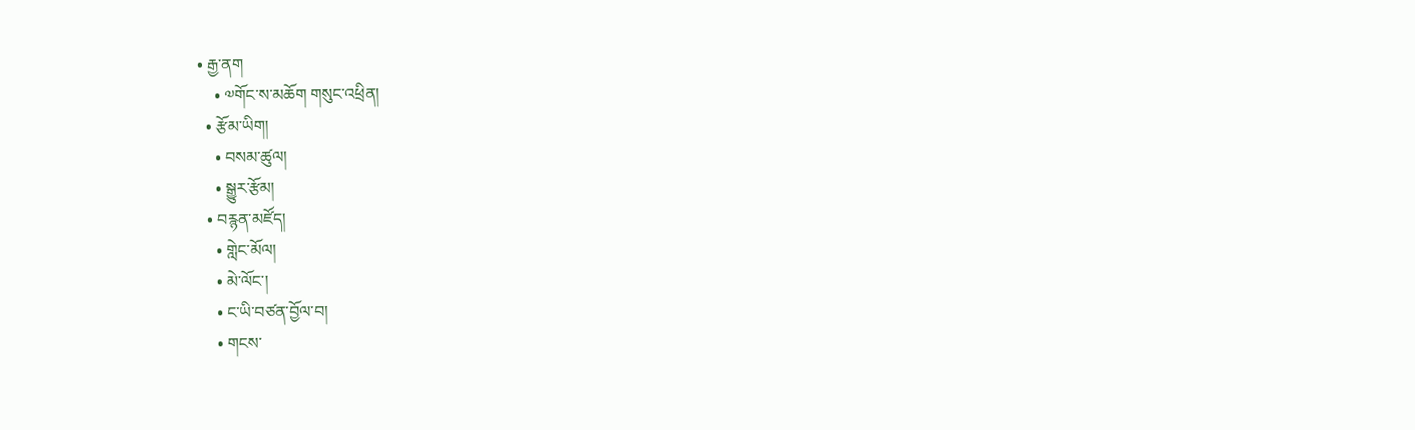• རྒྱ་ནག
    • ༧གོང་ས་མཆོག གསུང་འཕྲིན།
  • རྩོམ་ཡིག།
    • བསམ་ཚུལ།
    • སྒྱུར་རྩོམ།
  • བརྙན་མཛོད།
    • གླེང་མོལ།
    • མེ་ལོང་།
    • ང་ཡི་བཙན་བྱོལ་བ།
    • གངས་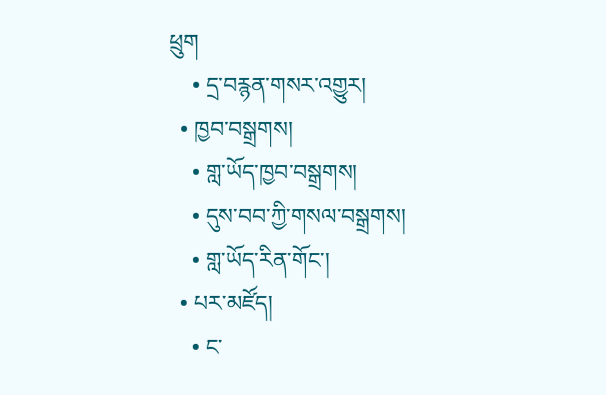ཕྲུག
    • དྲ་བརྙན་གསར་འགྱུར།
  • ཁྱབ་བསྒྲགས།
    • གླ་ཡོད་ཁྱབ་བསྒྲགས།
    • དུས་བབ་ཀྱི་གསལ་བསྒྲགས།
    • གླ་ཡོད་རིན་གོང་།
  • པར་མཛོད།
    • ང་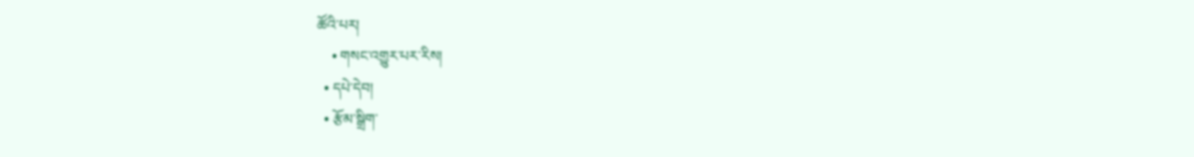ཚོའི་པར།
    • གསང་འགྱུར་པར་རིས།
  • དཔེ་དེབ།
  • རྩོམ་སྒྲིག་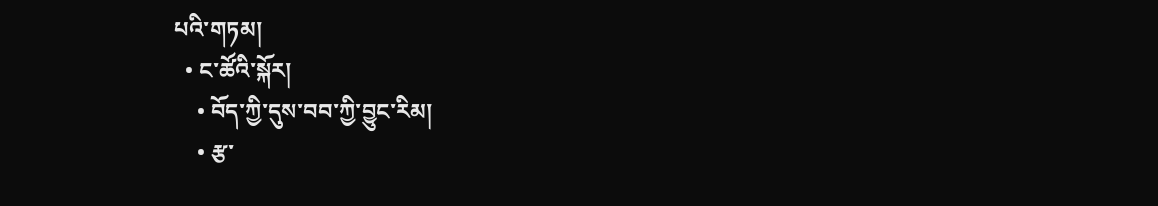པའི་གཏམ།
  • ང་ཚོའི་སྐོར།
    • བོད་ཀྱི་དུས་བབ་ཀྱི་བྱུང་རིམ།
    • རྩ་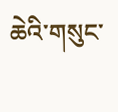ཆེའི་གསུང་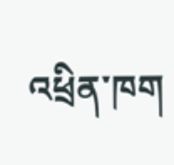འཕྲིན་ཁག